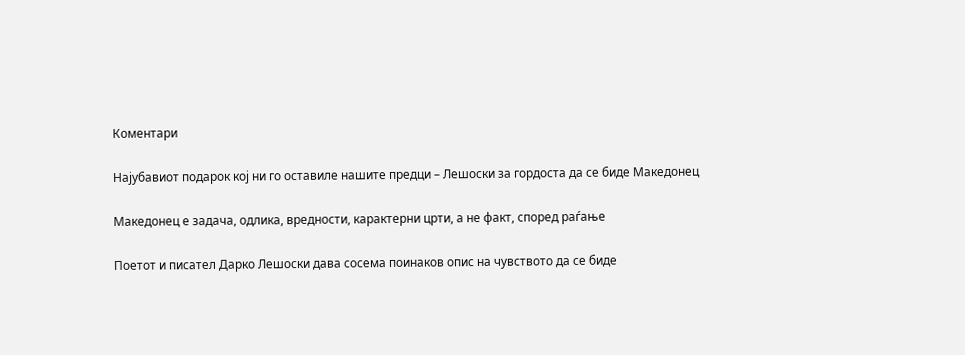Коментари

Најубавиот подарок кој ни го оставиле нашите предци – Лешоски за гордоста да се биде Македонец

Македонец е задача, одлика, вредности, карактерни црти, а не факт, според раѓање

Поетот и писател Дарко Лешоски дава сосема поинаков опис на чувството да се биде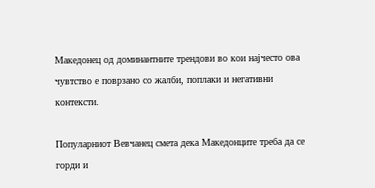Македонец од доминантните трендови во кои најчесто ова чувтство е поврзано со жалби, поплаки и негативни контексти.

Популарниот Вевчанец смета дека Македонците треба да се горди и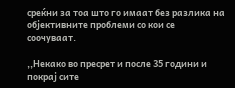среќни за тоа што го имаат без разлика на објективните проблеми со кои се соочуваат.

,,Некако во пресрет и после 35 години и покрај сите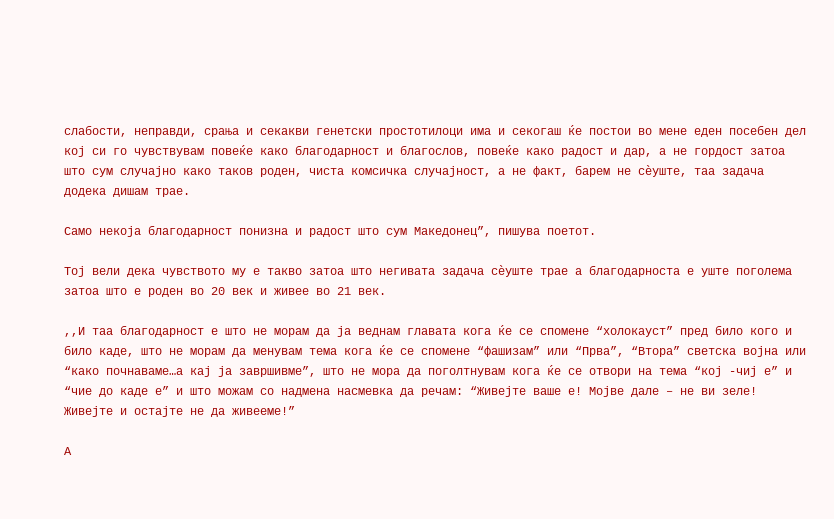слабости, неправди, срања и секакви генетски простотилоци има и секогаш ќе постои во мене еден посебен дел кој си го чувствувам повеќе како благодарност и благослов, повеќе како радост и дар, а не гордост затоа што сум случајно како таков роден, чиста комсичка случајност, а не факт, барем не сѐуште, таа задача додека дишам трае.

Само некоја благодарност понизна и радост што сум Македонец”, пишува поетот.

Тој вели дека чувството му е такво затоа што негивата задача сѐуште трае а благодарноста е уште поголема затоа што е роден во 20 век и живее во 21 век.

,,И таа благодарност е што не морам да ја веднам главата кога ќе се спомене “холокауст” пред било кого и било каде, што не морам да менувам тема кога ќе се спомене “фашизам” или “Прва”, “Втора” светска војна или “како почнаваме…а кај ја завршивме”, што не мора да поголтнувам кога ќе се отвори на тема “кој -чиј е” и “чие до каде е” и што можам со надмена насмевка да речам: “Живејте ваше е! Мојве дале – не ви зеле! Живејте и остајте не да живееме!”

А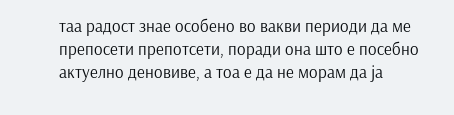таа радост знае особено во вакви периоди да ме препосети препотсети, поради она што е посебно актуелно деновиве, а тоа е да не морам да ја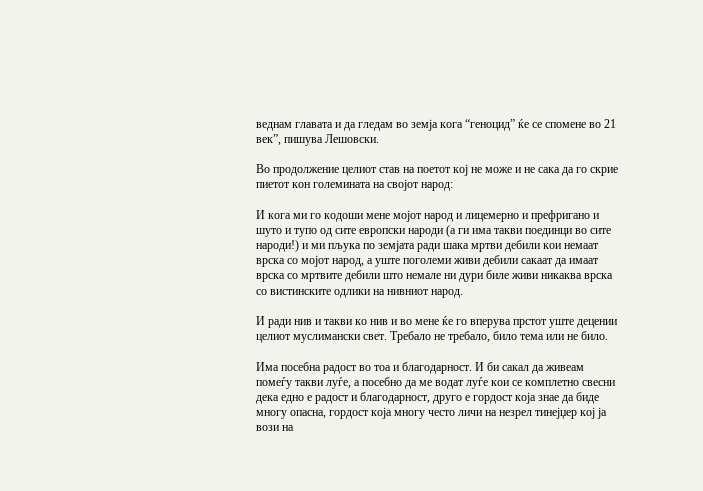веднам главата и да гледам во земја кога “геноцид” ќе се спомене во 21 век”, пишува Лешовски.

Во продолжение целиот став на поетот кој не може и не сака да го скрие пиетот кон големината на својот народ:

И кога ми го кодоши мене мојот народ и лицемерно и префригано и шуто и тупо од сите европски народи (а ги има такви поединци во сите народи!) и ми пљука по земјата ради шака мртви дебили кои немаат врска со мојот народ, а уште поголеми живи дебили сакаат да имаат врска со мртвите дебили што немале ни дури биле живи никаква врска со вистинските одлики на нивниот народ.

И ради нив и такви ко нив и во мене ќе го вперува прстот уште децении целиот муслимански свет. Требало не требало, било тема или не било.

Има посебна радост во тоа и благодарност. И би сакал да живеам помеѓу такви луѓе, а посебно да ме водат луѓе кои се комплетно свесни дека едно е радост и благодарност, друго е гордост која знае да биде многу опасна, гордост која многу често личи на незрел тинејџер кој ја вози на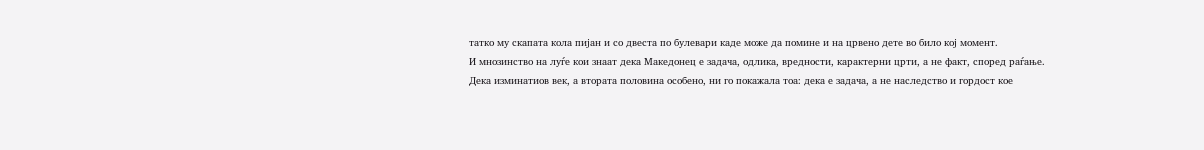татко му скапата кола пијан и со двеста по булевари каде може да помине и на црвено дете во било кој момент.
И мнозинство на луѓе кои знаат дека Македонец е задача, одлика, вредности, карактерни црти, а не факт, според раѓање.
Дека изминатиов век, а втората половина особено, ни го покажала тоа: дека е задача, а не наследство и гордост кое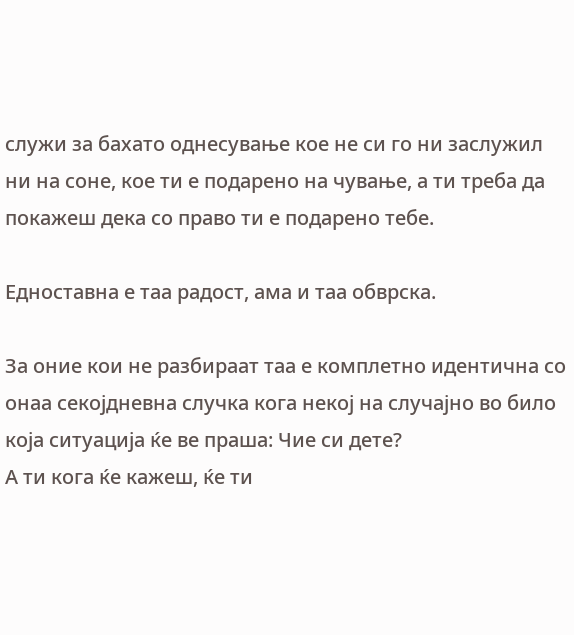служи за бахато однесување кое не си го ни заслужил ни на соне, кое ти е подарено на чување, а ти треба да покажеш дека со право ти е подарено тебе.

Едноставна е таа радост, ама и таа обврска.

За оние кои не разбираат таа е комплетно идентична со онаа секојдневна случка кога некој на случајно во било која ситуација ќе ве праша: Чие си дете?
А ти кога ќе кажеш, ќе ти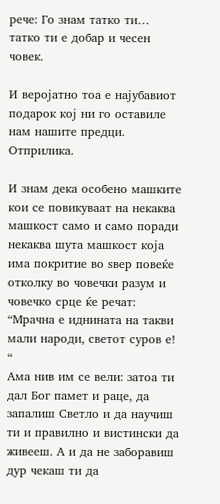рече: Го знам татко ти… татко ти е добар и чесен човек.

И веројатно тоа е најубавиот подарок кој ни го оставиле нам нашите предци.
Отприлика.

И знам дека особено машките кои се повикуваат на некаква машкост само и само поради некаква шута машкост која има покритие во ѕвер повеќе отколку во човечки разум и човечко срце ќе речат: “Мрачна е иднината на такви мали народи, светот суров е! “
Ама нив им се вели: затоа ти дал Бог памет и раце, да запалиш Светло и да научиш ти и правилно и вистински да живееш. А и да не заборавиш дур чекаш ти да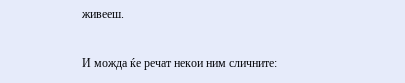живееш.

И можда ќе речат некои ним сличните: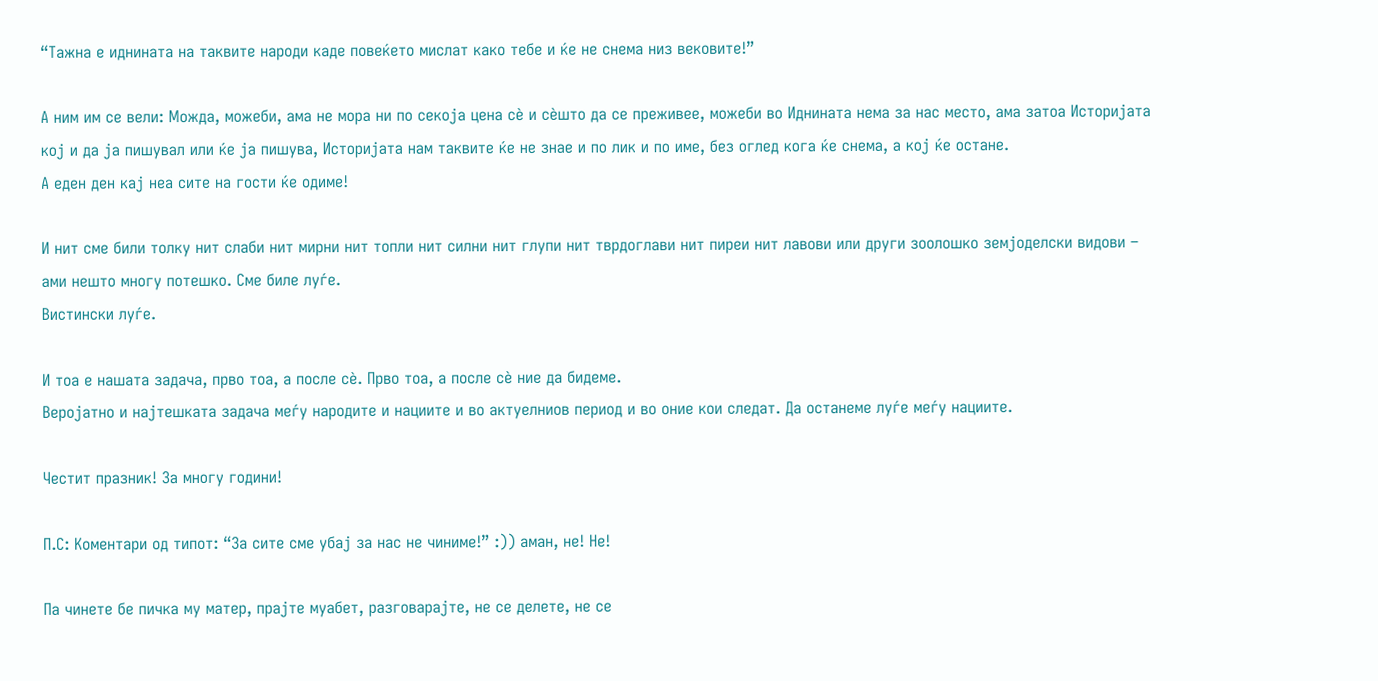“Тажна е иднината на таквите народи каде повеќето мислат како тебе и ќе не снема низ вековите!”

А ним им се вели: Можда, можеби, ама не мора ни по секоја цена сѐ и сѐшто да се преживее, можеби во Иднината нема за нас место, ама затоа Историјата кој и да ја пишувал или ќе ја пишува, Историјата нам таквите ќе не знае и по лик и по име, без оглед кога ќе снема, а кој ќе остане.
А еден ден кај неа сите на гости ќе одиме!

И нит сме били толку нит слаби нит мирни нит топли нит силни нит глупи нит тврдоглави нит пиреи нит лавови или други зоолошко земјоделски видови – ами нешто многу потешко. Сме биле луѓе.
Вистински луѓе.

И тоа е нашата задача, прво тоа, а после сѐ. Прво тоа, а после сѐ ние да бидеме.
Веројатно и најтешката задача меѓу народите и нациите и во актуелниов период и во оние кои следат. Да останеме луѓе меѓу нациите.

Честит празник! За многу години!

П.С: Коментари од типот: “За сите сме убај за нас не чиниме!” :)) аман, не! Не!

Па чинете бе пичка му матер, прајте муабет, разговарајте, не се делете, не се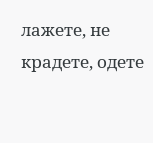лажете, не крадете, одете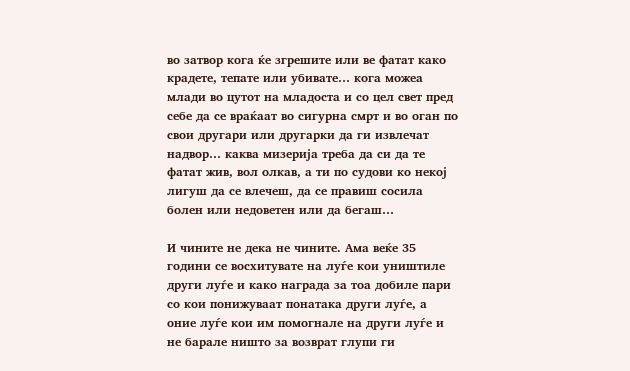во затвор кога ќе згрешите или ве фатат како крадете, тепате или убивате… кога можеа млади во цутот на младоста и со цел свет пред себе да се враќаат во сигурна смрт и во оган по свои другари или другарки да ги извлечат надвор… каква мизерија треба да си да те фатат жив, вол олкав, а ти по судови ко некој лигуш да се влечеш, да се правиш сосила болен или недоветен или да бегаш…

И чините не дека не чините. Ама веќе 35 години се восхитувате на луѓе кои уништиле други луѓе и како награда за тоа добиле пари со кои понижуваат понатака други луѓе, а оние луѓе кои им помогнале на други луѓе и не барале ништо за возврат глупи ги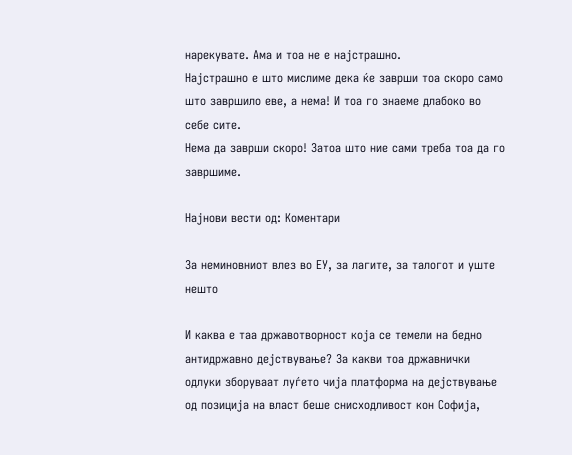нарекувате. Ама и тоа не е најстрашно.
Најстрашно е што мислиме дека ќе заврши тоа скоро само што завршило еве, а нема! И тоа го знаеме длабоко во себе сите.
Нема да заврши скоро! Затоа што ние сами треба тоа да го завршиме.

Најнови вести од: Коментари

За неминовниот влез во ЕУ, за лагите, за талогот и уште нешто

И каква е таа државотворност која се темели на бедно антидржавно дејствување? За какви тоа државнички одлуки зборуваат луѓето чија платформа на дејствување од позиција на власт беше снисходливост кон Софија,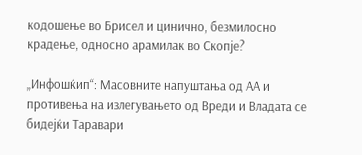кодошење во Брисел и цинично, безмилосно крадење, односно арамилак во Скопје?

„Инфошќип“: Масовните напуштања од АА и противења на излегувањето од Вреди и Владата се бидејќи Таравари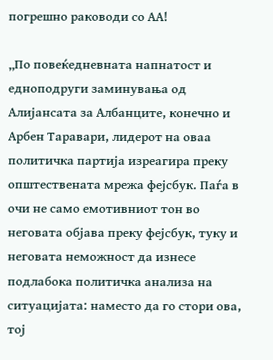погрешно раководи со АА!

„По повеќедневната напнатост и едноподруги заминувања од Алијансата за Албанците, конечно и Арбен Таравари, лидерот на оваа политичка партија изреагира преку општествената мрежа фејсбук. Паѓа в очи не само емотивниот тон во неговата објава преку фејсбук, туку и неговата неможност да изнесе подлабока политичка анализа на ситуацијата: наместо да го стори ова, тој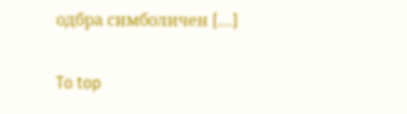одбра симболичен […]

To top